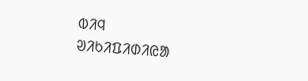ᱵᱤᱧ
ᱣᱤᱠᱤᱯᱤᱰᱤᱭᱟ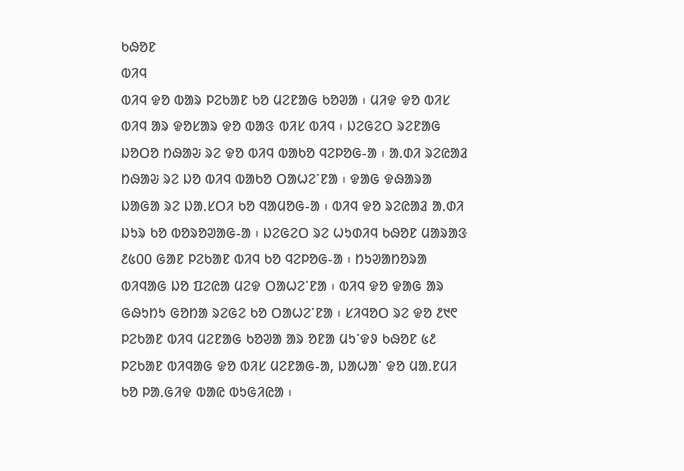ᱠᱷᱚᱱ
ᱵᱤᱧ
ᱵᱤᱧ ᱫᱚ ᱵᱟᱨ ᱞᱮᱠᱟᱱ ᱠᱚ ᱢᱮᱱᱟᱜ ᱠᱚᱣᱟ ᱾ ᱢᱤᱫ ᱫᱚ ᱵᱤᱥ ᱵᱤᱧ ᱟᱨ ᱫᱚᱥᱟᱨ ᱫᱚ ᱵᱟᱝ ᱵᱤᱥ ᱵᱤᱧ ᱾ ᱡᱮᱜᱮᱛ ᱨᱮᱱᱟᱜ ᱡᱚᱛᱚ ᱴᱷᱟᱶ ᱨᱮ ᱫᱚ ᱵᱤᱧ ᱵᱟᱠᱚ ᱧᱮᱞᱚᱜ-ᱟ ᱾ ᱟᱹᱰᱤ ᱨᱮᱭᱟᱲ ᱴᱷᱟᱶ ᱨᱮ ᱡᱚ ᱵᱤᱧ ᱵᱟᱠᱚ ᱛᱟᱦᱮᱸᱱᱟ ᱾ ᱫᱟᱜ ᱫᱷᱟᱨᱟ ᱡᱟᱜᱟ ᱨᱮ ᱡᱟᱹᱥᱛᱤ ᱠᱚ ᱧᱟᱢᱚᱜ-ᱟ ᱾ ᱵᱤᱧ ᱫᱚ ᱨᱮᱭᱟᱲ ᱟᱹᱰᱤ ᱡᱩᱨ ᱠᱚ ᱵᱚᱨᱚᱣᱟᱜ-ᱟ ᱾ ᱡᱮᱜᱮᱛ ᱨᱮ ᱦᱩᱰᱤᱧ ᱠᱷᱚᱱ ᱢᱟᱨᱟᱝ ᱒᱕᱐᱐ ᱜᱟᱱ ᱞᱮᱠᱟᱱ ᱵᱤᱧ ᱠᱚ ᱧᱮᱞᱚᱜ-ᱟ ᱾ ᱴᱩᱣᱟᱴᱚᱨᱟ ᱵᱤᱧᱟᱜ ᱡᱚ ᱯᱮᱭᱟ ᱢᱮᱫ ᱛᱟᱦᱮᱸᱱᱟ ᱾ ᱵᱤᱧ ᱫᱚ ᱫᱟᱜ ᱟᱨ ᱜᱷᱩᱴᱩ ᱜᱚᱴᱟ ᱨᱮᱜᱮ ᱠᱚ ᱛᱟᱦᱮᱸᱱᱟ ᱾ ᱥᱤᱧᱚᱛ ᱨᱮ ᱫᱚ ᱒᱑᱖ ᱞᱮᱠᱟᱱ ᱵᱤᱧ ᱢᱮᱱᱟᱜ ᱠᱚᱣᱟ ᱟᱨ ᱚᱱᱟ ᱢᱩᱸᱫᱽ ᱠᱷᱚᱱ ᱕᱒ ᱞᱮᱠᱟᱱ ᱵᱤᱧᱟᱜ ᱫᱚ ᱵᱤᱥ ᱢᱮᱱᱟᱜ-ᱟ, ᱡᱟᱦᱟᱸ ᱫᱚ ᱢᱟᱹᱱᱢᱤ ᱠᱚ ᱞᱟᱹᱜᱤᱫ ᱵᱟᱭ ᱵᱩᱜᱤᱭᱟ ᱾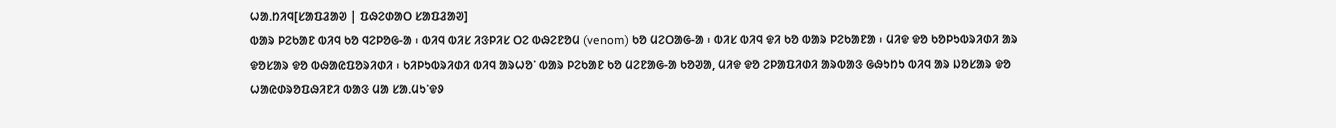ᱦᱟᱹᱴᱤᱧ[ᱥᱟᱯᱲᱟᱣ | ᱯᱷᱮᱰᱟᱛ ᱥᱟᱯᱲᱟᱣ]
ᱵᱟᱨ ᱞᱮᱠᱟᱱ ᱵᱤᱧ ᱠᱚ ᱧᱮᱞᱚᱜ-ᱟ ᱾ ᱵᱤᱧ ᱵᱤᱥ ᱤᱝᱞᱤᱥ ᱛᱮ ᱵᱷᱮᱱᱚᱢ (venom) ᱠᱚ ᱢᱮᱛᱟᱜ-ᱟ ᱾ ᱵᱤᱥ ᱵᱤᱧ ᱫᱤ ᱠᱚ ᱵᱟᱨ ᱞᱮᱠᱟᱱᱟ ᱾ ᱢᱤᱫ ᱫᱚ ᱠᱚᱞᱩᱵᱨᱤᱰᱤ ᱟᱨ ᱫᱚᱥᱟᱨ ᱫᱚ ᱵᱷᱟᱭᱯᱚᱨᱤᱰᱤ ᱾ ᱠᱤᱞᱩᱵᱨᱤᱰᱤ ᱵᱤᱧ ᱟᱨᱦᱚᱸ ᱵᱟᱨ ᱞᱮᱠᱟᱱ ᱠᱚ ᱢᱮᱱᱟᱜ-ᱟ ᱠᱚᱣᱟ, ᱢᱤᱫ ᱫᱚ ᱮᱞᱟᱯᱤᱰᱤ ᱟᱨᱵᱟᱝ ᱜᱷᱩᱴᱩ ᱵᱤᱧ ᱟᱨ ᱡᱚᱥᱟᱨ ᱫᱚ ᱦᱟᱭᱰᱨᱚᱯᱷᱤᱱᱤ ᱵᱟᱝ ᱢᱟ ᱥᱟᱹᱢᱩᱸᱫᱽ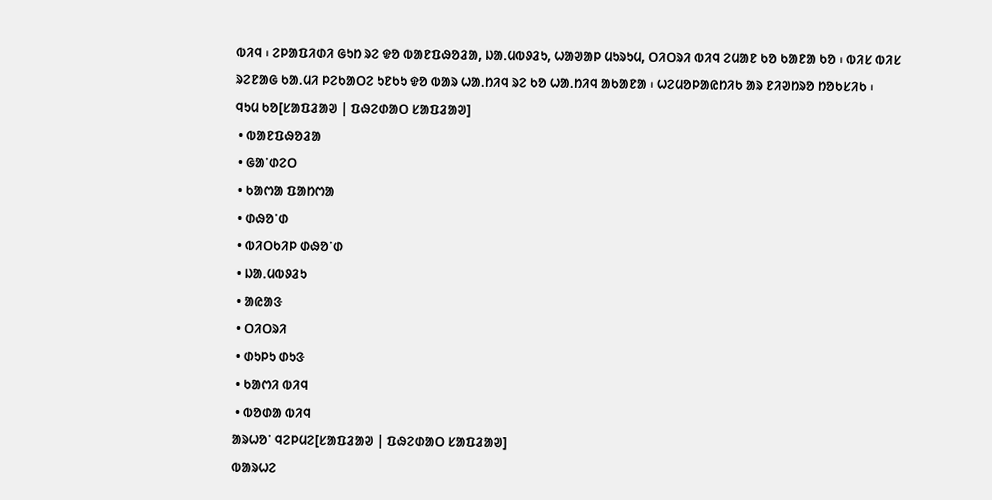ᱵᱤᱧ ᱾ ᱮᱞᱟᱯᱤᱰᱤ ᱜᱩᱴ ᱨᱮ ᱫᱚ ᱵᱟᱱᱯᱷᱚᱲᱟ, ᱡᱟᱹᱢᱵᱽᱲᱩ, ᱦᱟᱣᱟᱞ ᱢᱩᱨᱩᱢ, ᱛᱤᱛᱨᱤ ᱵᱤᱧ ᱮᱢᱟᱱ ᱠᱚ ᱠᱟᱱᱟ ᱠᱚ ᱾ ᱵᱤᱥ ᱵᱤᱥ ᱨᱮᱱᱟᱜ ᱠᱟᱹᱢᱤ ᱞᱮᱠᱟᱛᱮ ᱩᱱᱠᱩ ᱫᱚ ᱵᱟᱨ ᱦᱟᱹᱴᱤᱧ ᱨᱮ ᱠᱚ ᱦᱟᱹᱴᱤᱧ ᱟᱠᱟᱱᱟ ᱾ ᱦᱮᱢᱚᱞᱟᱭᱴᱤᱠ ᱟᱨ ᱱᱤᱣᱴᱨᱚ ᱴᱚᱠᱥᱤᱠ ᱾
ᱧᱩᱢ ᱠᱚ[ᱥᱟᱯᱲᱟᱣ | ᱯᱷᱮᱰᱟᱛ ᱥᱟᱯᱲᱟᱣ]
 • ᱵᱟᱱᱯᱷᱚᱲᱟ
 • ᱜᱟᱸᱰᱮᱛ
 • ᱠᱟᱬᱟ ᱯᱟᱴᱬᱟ
 • ᱰᱷᱚᱸᱰ
 • ᱵᱤᱛᱠᱤᱞ ᱰᱷᱚᱸᱰ
 • ᱡᱟᱹᱢᱵᱽᱲᱩ
 • ᱟᱭᱟᱝ
 • ᱛᱤᱛᱨᱤ
 • ᱰᱩᱞᱩ ᱰᱩᱝ
 • ᱠᱟᱬᱤ ᱵᱤᱧ
 • ᱵᱚᱰᱟ ᱵᱤᱧ
ᱟᱨᱦᱚᱸ ᱧᱮᱞᱢᱮ[ᱥᱟᱯᱲᱟᱣ | ᱯᱷᱮᱰᱟᱛ ᱥᱟᱯᱲᱟᱣ]
ᱵᱟᱨᱦᱮ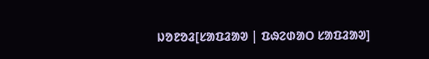ᱡᱚᱱᱚᱲ[ᱥᱟᱯᱲᱟᱣ | ᱯᱷᱮᱰᱟᱛ ᱥᱟᱯᱲᱟᱣ]